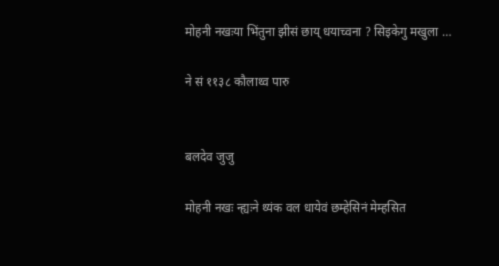मोहनी नखःया भिंतुना झीस‌ं छाय् धयाच्वना ? सिइकेगु मखुला …

ने सं ११३८ कौलाथ्व पारु


बलदेव जुजु

मोहनी नखः न्ह्यःने थ्यंक वल धायेवं छम्हेसिनं मेम्हसित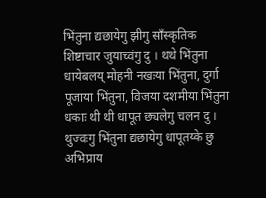भिंतुना द्यछायेगु झीगु साँस्कृतिक शिष्टाचार जुयाच्वंगु दु । थथे भिंतुना धायेबलय् मोहनी नखःया भिंतुना, दुर्गा पूजाया भिंतुना, विजया दशमीया भिंतुना धकाः थी थी धापूत छ्यलेगु चलन दु । थुज्वःगु भिंतुना द्यछायेगु धापूतय्के छु अभिप्राय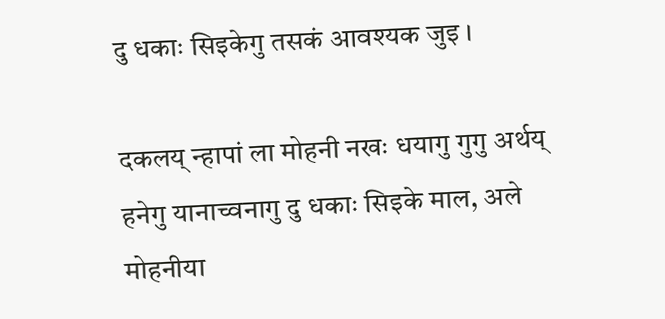दु धकाः सिइकेगु तसकं आवश्यक जुइ ।

दकलय् न्हापां ला मोहनी नखः धयागु गुगु अर्थय् हनेगु यानाच्वनागु दु धकाः सिइके माल, अले मोहनीया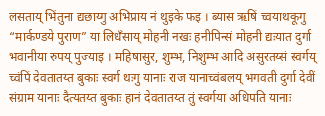लसताय् भिंतुना द्यछाय्गु अभिप्राय नं थुइके फइ । ब्यास ऋषिं च्वयाथकूगु “मार्कण्डये पुराण” या लिधँसाय् मोहनी नखः हनीपिन्सं मोहनी द्यःयात दुर्गा भवानीया रुपय् पुज्याइ । महिषासुर, शुम्भ, निशुम्भ आदि असुरतय्सं स्वर्गय् च्वंपिं देवतातय्त बुकाः स्वर्ग थःगु यानाः राज यानाच्वंबलय् भगवती दुर्गा देवीं संग्राम यानाः दैत्यतय्त बुकाः हानं देवतातय्त तुं स्वर्गया अधिपति यानाः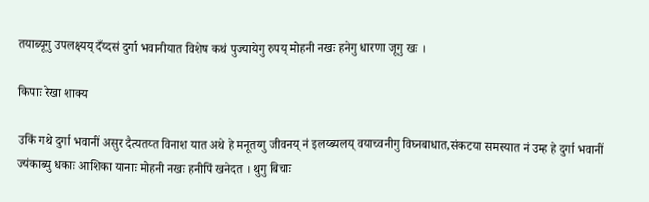तयाब्यूगु उपलक्ष्यय् दँय्दसं दुर्गा भवानीयात विशेष कथं पुज्यायेगु रुपय् मोहनी नखः हनेगु धारणा जूगु खः ।

किपाः रेखा शाक्य

उकिं गथे दुर्गा भवानीं असुर दैत्यतय्त विनाश यात अथे हे मनूतय्गु जीवनय् नं इलय्ब्यलय् वयाच्वनीगु विघ्नबाधात,संकटया समस्यात नं उम्ह हे दुर्गा भवानीं ज्यंकाब्यु धकाः आशिका यानाः मोहनी नखः हनीपिं खनेदत । थुगु बिचाः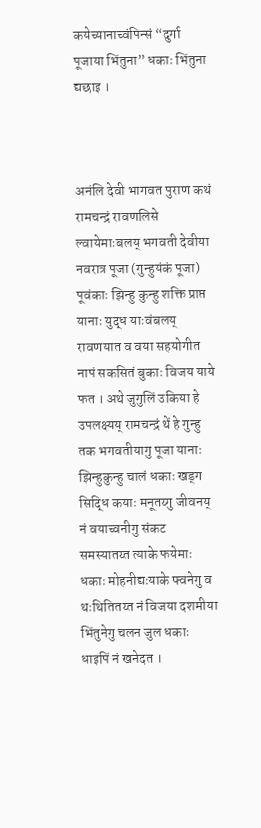कयेच्यानाच्वंपिन्सं “दुर्गा पूजाया भिंतुना” धकाः भिंतुना द्यछाइ ।



अनंलि देवी भागवत पुराण कथं रामचन्द्रं रावणलिसे ल्वायेमाःबलय् भगवती देवीया नवरात्र पूजा (गुन्हुयंकं पूजा) पूवंकाः झिन्हु कुन्हु शक्ति प्राप्त यानाः युद्ध याःवंबलय् रावणयात व वया सहयोगीत नापं सकसितं बुकाः विजय याये फत । अथे जुगुलिं उकिया हे उपलक्ष्यय् रामचन्द्रं थें हे गुन्हु तक भगवतीयागु पूजा यानाः झिन्हुकुन्हु चालं धकाः खड्ग सिद्धि कयाः मनूतय्गु जीवनय् नं वयाच्वनीगु संकट समस्यातय्त त्याके फयेमाः धकाः मोहनीद्यःयाके फ्वनेगु व थःथितितय्त नं विजया दशमीया भिंतुनेगु चलन जुल धकाः धाइपिं नं खनेदत ।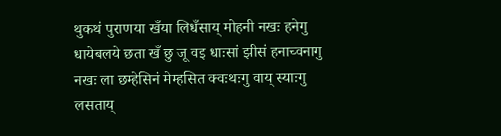थुकथं पुराणया खँया लिधँसाय् मोहनी नखः हनेगु धायेबलये छता खँ छु जू वइ धाःसां झीसं हनाच्वनागु नखः ला छम्हेसिनं मेम्हसित क्वःथःगु वाय् स्याःगु लसताय्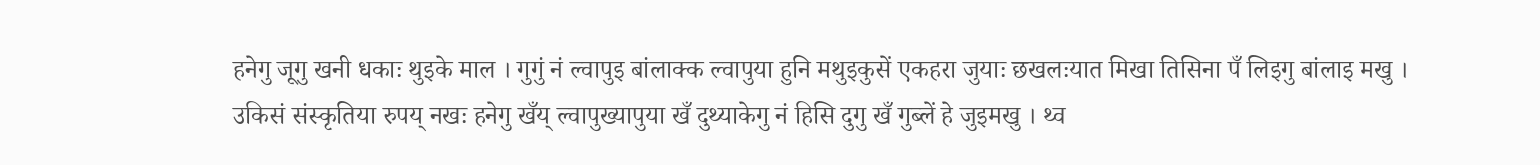हनेगु जूगु खनी धकाः थुइके माल । गुगुं नं ल्वापुइ बांलाक्क ल्वापुया हुनि मथुइकुसें एकहरा जुयाः छखलःयात मिखा तिसिना पँ लिइगु बांलाइ मखु । उकिसं संस्कृतिया रुपय् नखः हनेगु खँय् ल्वापुख्यापुया खँ दुथ्याकेगु नं हिसि दुगु खँ गुब्लें हे जुइमखु । थ्व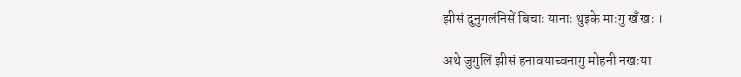झीसं दुनुगलंनिसें बिचाः यानाः थुइके माःगु खँ खः ।

अथे जुगुलिं झीसं हनावयाच्वनागु मोहनी नखःया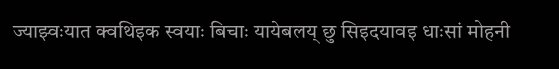ज्याझ्वःयात क्वथिइक स्वयाः बिचाः यायेबलय् छु सिइदयावइ धाःसां मोहनी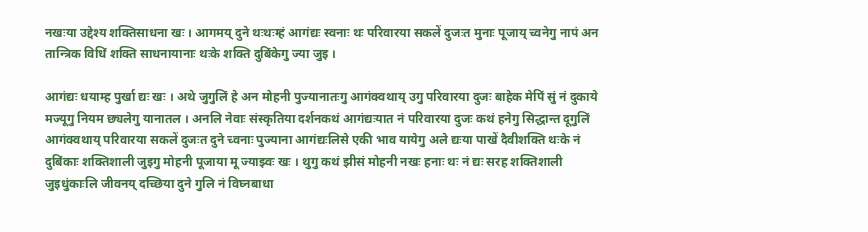नखःया उद्देश्य शक्तिसाधना खः । आगमय् दुने थःथःम्हं आगंद्यः स्वनाः थः परिवारया सकलें दुजःत मुनाः पूजाय् च्वनेगु नापं अन तान्त्रिक विधिं शक्ति साधनायानाः थःके शक्ति दुबिंकेगु ज्या जुइ ।

आगंद्यः धयाम्ह पुर्खा द्यः खः । अथे जुगुलिं हे अन मोहनी पुज्यानातःगु आगंक्वथाय् उगु परिवारया दुजः बाहेक मेपिं सुं नं दुकाये मज्यूगु नियम छ्यलेगु यानातल । अनलि नेवाः संस्कृतिया दर्शनकथं आगंद्यःयात नं परिवारया दुजः कथं हनेगु सिद्धान्त दूगुलिं आगंक्वथाय् परिवारया सकलें दुजःत दुने च्वनाः पुज्याना आगंद्यःलिसे एकी भाव यायेगु अले द्यःया पाखें दैवीशक्ति थःके नं दुबिंकाः शक्तिशाली जुइगु मोहनी पूजाया मू ज्याझ्वः खः । थुगु कथं झीसं मोहनी नखः हनाः थः नं द्यः सरह शक्तिशाली जुइधुंकाःलि जीवनय् दच्छिया दुने गुलि नं विघ्नबाधा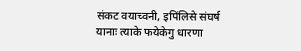संकट वयाच्वनी, इपिंलिसे संघर्ष यानाः त्याके फयेकेगु धारणा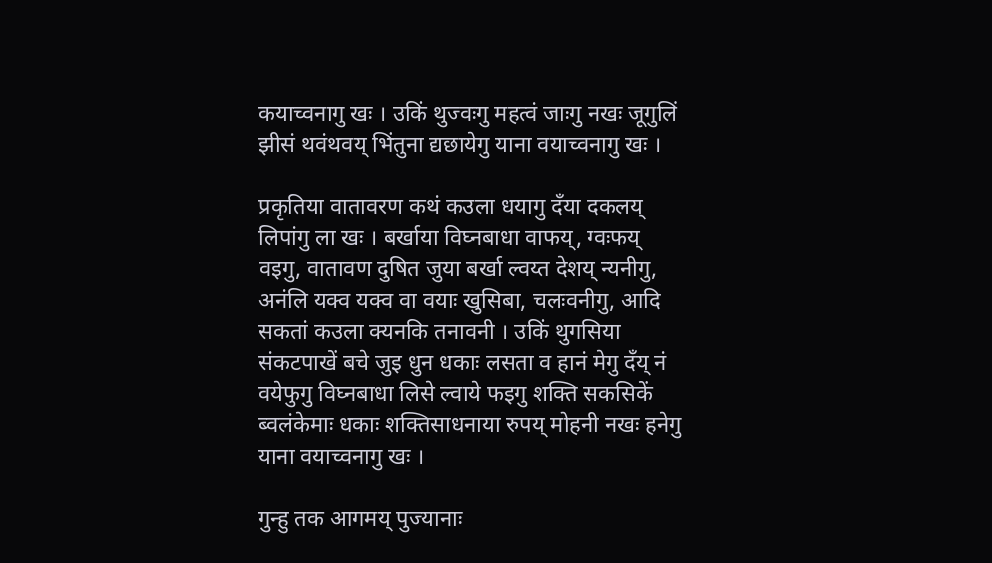कयाच्वनागु खः । उकिं थुज्वःगु महत्वं जाःगु नखः जूगुलिं झीसं थवंथवय् भिंतुना द्यछायेगु याना वयाच्वनागु खः ।

प्रकृतिया वातावरण कथं कउला धयागु दँया दकलय् लिपांगु ला खः । बर्खाया विघ्नबाधा वाफय्, ग्वःफय् वइगु, वातावण दुषित जुया बर्खा ल्वय्त देशय् न्यनीगु, अनंलि यक्व यक्व वा वयाः खुसिबा, चलःवनीगु, आदि सकतां कउला क्यनकि तनावनी । उकिं थुगसिया संकटपाखें बचे जुइ धुन धकाः लसता व हानं मेगु दँय् नं वयेफुगु विघ्नबाधा लिसे ल्वाये फइगु शक्ति सकसिकें ब्वलंकेमाः धकाः शक्तिसाधनाया रुपय् मोहनी नखः हनेगु याना वयाच्वनागु खः ।

गुन्हु तक आगमय् पुज्यानाः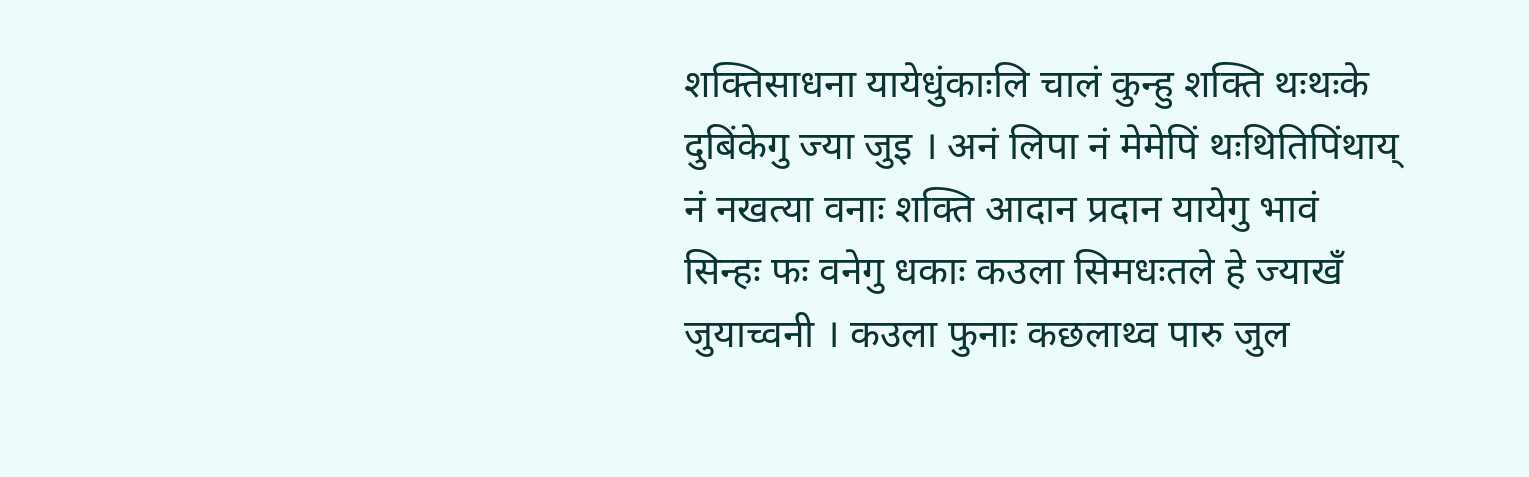शक्तिसाधना यायेधुंकाःलि चालं कुन्हु शक्ति थःथःके दुबिंकेगु ज्या जुइ । अनं लिपा नं मेमेपिं थःथितिपिंथाय् नं नखत्या वनाः शक्ति आदान प्रदान यायेगु भावं सिन्हः फः वनेगु धकाः कउला सिमधःतले हे ज्याखँ जुयाच्वनी । कउला फुनाः कछलाथ्व पारु जुल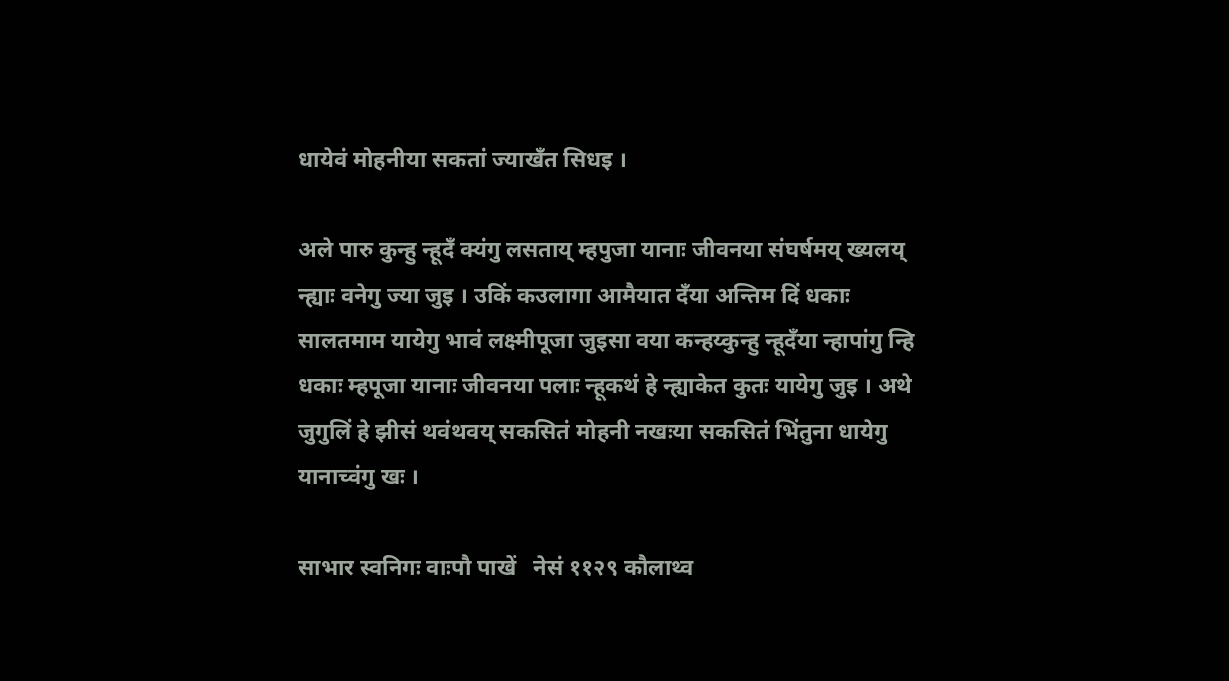धायेवं मोहनीया सकतां ज्याखँत सिधइ ।

अले पारु कुन्हु न्हूदँ क्यंगु लसताय् म्हपुजा यानाः जीवनया संघर्षमय् ख्यलय् न्ह्याः वनेगु ज्या जुइ । उकिं कउलागा आमैयात दँया अन्तिम दिं धकाः सालतमाम यायेगु भावं लक्ष्मीपूजा जुइसा वया कन्हय्कुन्हु न्हूदँया न्हापांगु न्हि धकाः म्हपूजा यानाः जीवनया पलाः न्हूकथं हे न्ह्याकेत कुतः यायेगु जुइ । अथे जुगुलिं हे झीसं थवंथवय् सकसितं मोहनी नखःया सकसितं भिंतुना धायेगु यानाच्वंगु खः ।

साभार स्वनिगः वाःपौ पाखें   नेसं ११२९ कौलाथ्व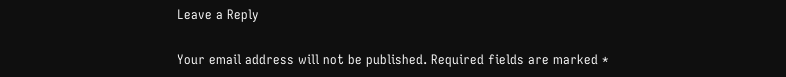Leave a Reply

Your email address will not be published. Required fields are marked *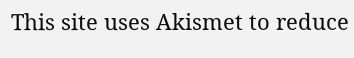This site uses Akismet to reduce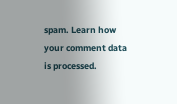spam. Learn how your comment data is processed.